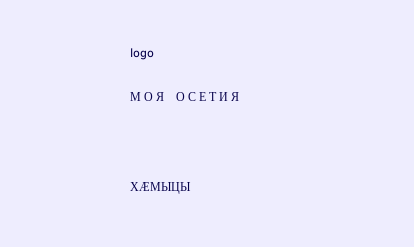logo

М О Я    О С Е Т И Я



ХÆМЫЦЫ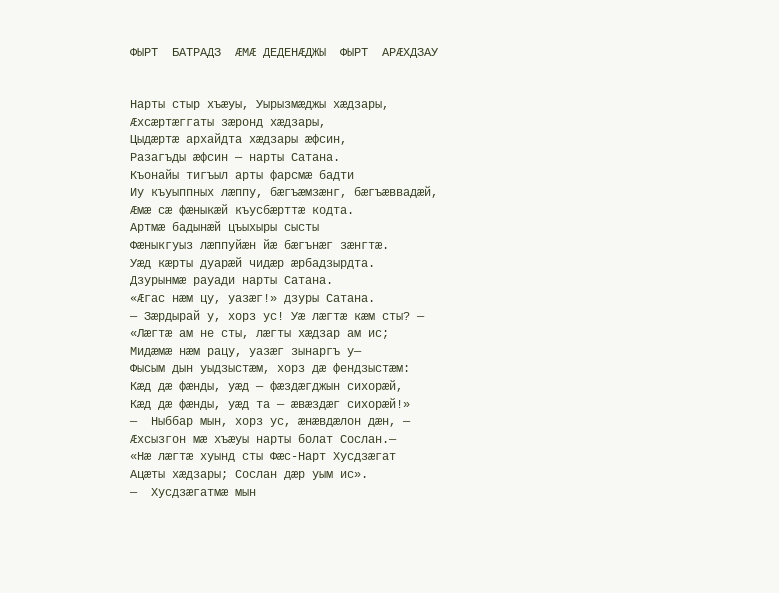ФЫРТ  БАТРАДЗ  ÆМÆ ДЕДЕНÆДЖЫ  ФЫРТ  АРÆХДЗАУ


Нарты стыр хъæуы, Уырызмæджы хæдзары,
Æхсæртæггаты зæронд хæдзары,
Цыдæртæ архайдта хæдзары æфсин,
Разагъды æфсин — нарты Сатана.
Къонайы тигъыл арты фарсмæ бадти
Иу къуыппных лæппу, бæгъæмзæнг, бæгъæввадæй,
Æмæ сæ фæныкæй къусбæрттæ кодта.
Артмæ бадынæй цъыхыры сысты
Фæныкгуыз лæппуйæн йæ бæгънæг зæнгтæ.
Уæд кæрты дуарæй чидæр æрбадзырдта.
Дзурынмæ рауади нарты Сатана.
«Æгас нæм цу, уазæг!» дзуры Сатана.
— Зæрдырай у, хорз ус! Уæ лæгтæ кæм сты? —
«Лæгтæ ам не сты, лæгты хæдзар ам ис;
Мидæмæ нæм рацу, уазæг зынаргъ у—
Фысым дын уыдзыстæм, хорз дæ фендзыстæм:
Кæд дæ фæнды, уæд — фæздæгджын сихорæй,
Кæд дæ фæнды, уæд та — æвæздæг сихорæй!»
—  Ныббар мын, хорз ус, æнæвдæлон дæн, —
Æхсызгон мæ хъæуы нарты болат Сослан.—
«Нæ лæгтæ хуынд сты Фæс-Нарт Хусдзæгат
Ацæты хæдзары; Сослан дæр уым ис».
—  Хусдзæгатмæ мын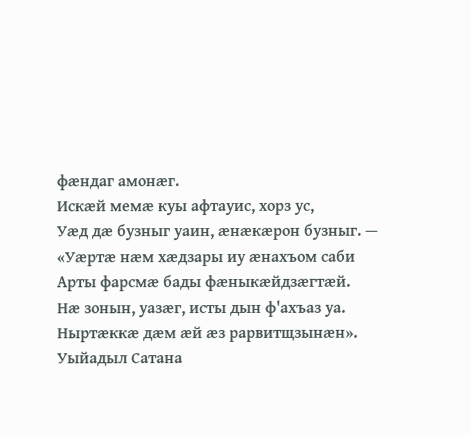фæндаг амонæг.
Искæй мемæ куы афтауис, хорз ус,
Уæд дæ бузныг уаин, æнæкæрон бузныг. —
«Уæртæ нæм хæдзары иу æнахъом саби
Арты фарсмæ бады фæныкæйдзæгтæй.
Нæ зонын, уазæг, исты дын ф'ахъаз уа.
Ныртæккæ дæм æй æз рарвитщзынæн».
Уыйадыл Сатана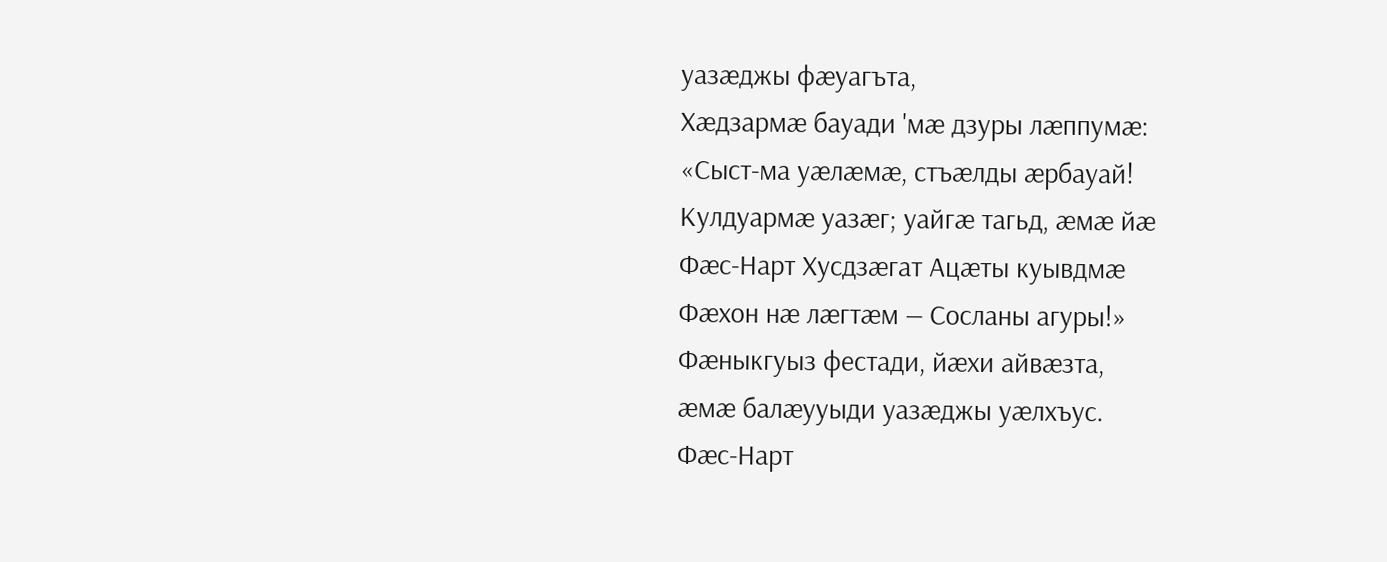уазæджы фæуагъта,
Хæдзармæ бауади 'мæ дзуры лæппумæ:
«Сыст-ма уæлæмæ, стъæлды æрбауай!
Кулдуармæ уазæг; уайгæ тагьд, æмæ йæ
Фæс-Нарт Хусдзæгат Ацæты куывдмæ
Фæхон нæ лæгтæм — Сосланы агуры!»
Фæныкгуыз фестади, йæхи айвæзта,
æмæ балæууыди уазæджы уæлхъус.
Фæс-Нарт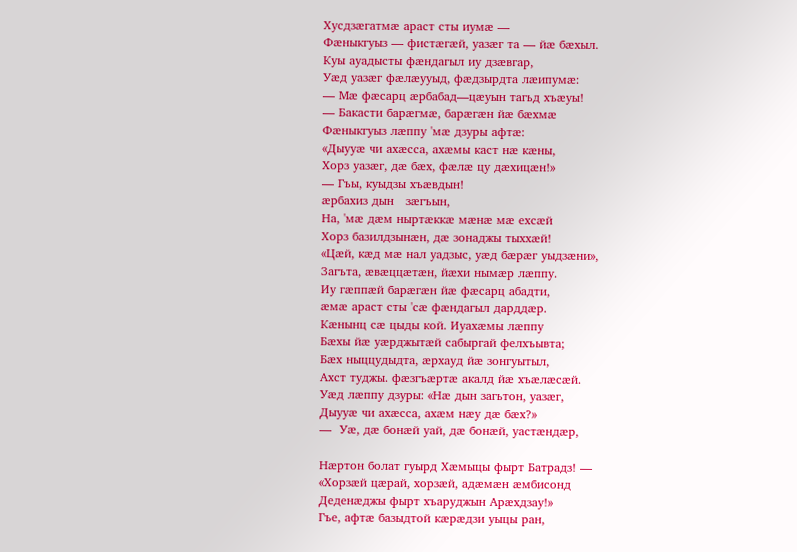Хусдзæгатмæ араст сты иумæ —
Фæныкгуыз — фистæгæй, уазæг та — йæ бæхыл.
Куы ауадысты фæндагыл иу дзæвгар,
Уæд уазæг фæлæууыд, фæдзырдта лæипумæ:
— Мæ фæсарц æрбабад—цæуын тагьд хъæуы!
— Бакасти барæгмæ, барæгæн йæ бæхмæ
Фæныкгуыз лæппу 'мæ дзуры афтæ:
«Дыууæ чи ахæсса, ахæмы каст нæ кæны,
Хорз уазæг, дæ бæх, фæлæ цу дæхицæн!»
— Гъы, куыдзы хъæвдын!
æрбахиз дын   зæгъын,
На, 'мæ дæм ныртæккæ мæнæ мæ ехсæй
Хорз базилдзынæн, дæ зонаджы тыххæй!
«Цæй, кæд мæ нал уадзыс, уæд бæрæг уыдзæни»,
Загъта, æвæццæтæн, йæхи нымæр лæппу.
Иу гæппæй барæгæн йæ фæсарц абадти,
æмæ араст сты 'сæ фæндагыл дарддæр.
Кæнынц сæ цыды кой. Иуахæмы лæппу
Бæхы йæ уæрджытæй сабыргай фелхъывта;
Бæх ныццудыдта, æрхауд йæ зонгуытыл,
Ахст туджы. фæзгъæртæ акалд йæ хъæлæсæй.
Уæд лæппу дзуры: «Нæ дын загьтон, уазæг,
Дыууæ чи ахæсса, ахæм нæу дæ бæх?»
—  Уæ, дæ бонæй уай, дæ бонæй, уастæндæр,

Нæртон болат гуырд Хæмыцы фырт Батрадз! —
«Хорзæй цæрай, хорзæй, адæмæн æмбисонд
Деденæджы фырт хъаруджын Арæхдзау!»
Гъе, афтæ базыдтой кæрæдзи уыцы ран,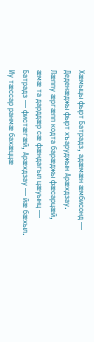Хæмыцы фырт Батрадз, адæмæн æмбисонд —
Деденæджы фырт хъаруджын Арæхдзау.
Лæппу æргæпп кодта барæджы фæсарцæй,
æмæ та дарддæр сæ фæндагыл цæуынц —
Батрадз — фистæгæй, Арæхдзау — йæ бæхыл.
Иу тæссар ранмæ бахæццæ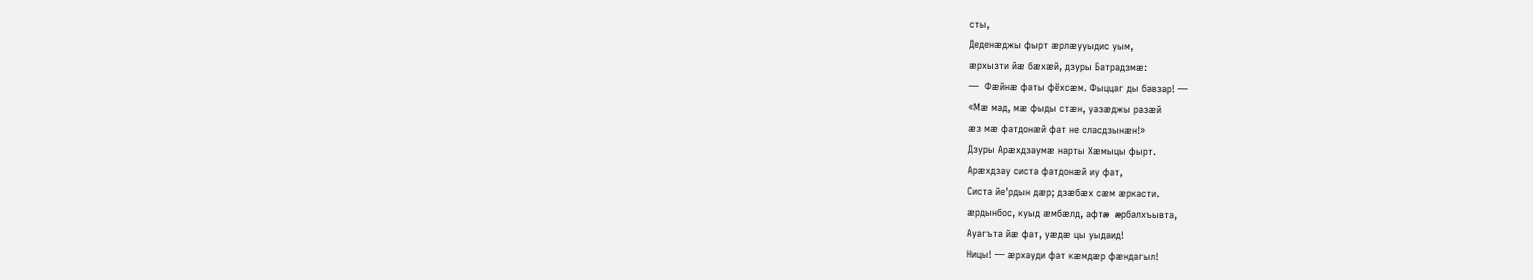сты,
Деденæджы фырт æрлæууыдис уым,
æрхызти йæ бæхæй, дзуры Батрадзмæ:
—  Фæйнæ фаты фёхсæм. Фыццаг ды бавзар! —
«Мæ мад, мæ фыды стæн, уазæджы разæй
æз мæ фатдонæй фат не сласдзынæн!»
Дзуры Арæхдзаумæ нарты Хæмыцы фырт.
Арæхдзау систа фатдонæй иу фат,
Систа йе'рдын дæр; дзæбæх сæм æркасти.
æрдынбос, куыд æмбæлд, афтæ æрбалхъывта,
Ауагъта йæ фат, уæдæ цы уыдаид!
Ницы! — æрхауди фат кæмдæр фæндагыл!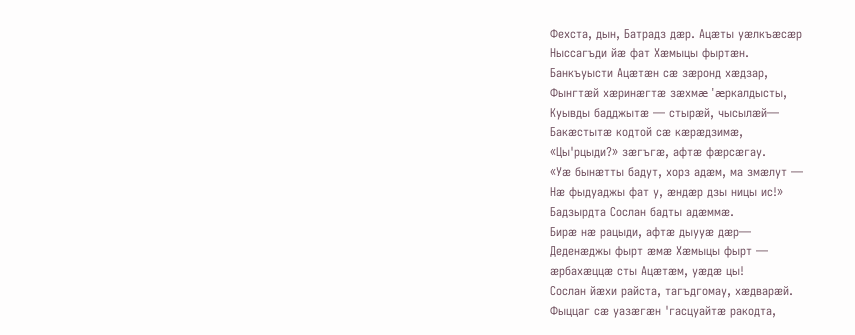Фехста, дын, Батрадз дæр. Ацæты уæлкъæсæр
Ныссагъди йæ фат Хæмыцы фыртæн.
Банкъуысти Ацæтæн сæ зæронд хæдзар,
Фынгтæй хæринæгтæ зæхмæ 'æркалдысты,
Куывды бадджытæ — стырæй, чысылæй—
Бакæстытæ кодтой сæ кæрæдзимæ,
«Цы'рцыди?» зæгъгæ, афтæ фæрсæгау.
«Уæ бынæтты бадут, хорз адæм, ма змæлут —
Нæ фыдуаджы фат у, æндæр дзы ницы ис!»
Бадзырдта Сослан бадты адæммæ.
Бирæ нæ рацыди, афтæ дыууæ дæр—
Деденæджы фырт æмæ Хæмыцы фырт —
æрбахæццæ сты Ацæтæм, уæдæ цы!
Сослан йæхи райста, тагъдгомау, хæдварæй.
Фыццаг сæ уазæгæн 'гасцуайтæ ракодта,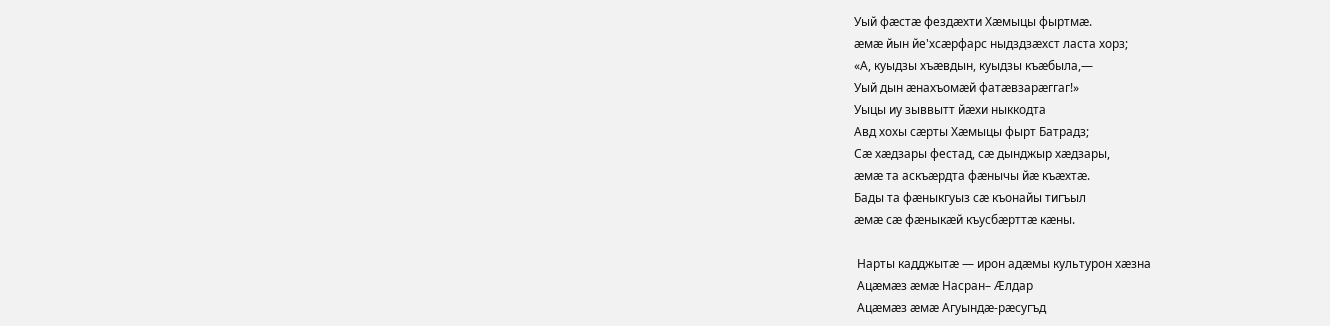Уый фæстæ фездæхти Хæмыцы фыртмæ.
æмæ йын йе'хсæрфарс ныдздзæхст ласта хорз;
«А, куыдзы хъæвдын, куыдзы къæбыла,—
Уый дын æнахъомæй фатæвзарæггаг!»
Уыцы иу зыввытт йæхи ныккодта
Авд хохы сæрты Хæмыцы фырт Батрадз;
Сæ хæдзары фестад, сæ дынджыр хæдзары,
æмæ та аскъæрдта фæнычы йæ къæхтæ.
Бады та фæныкгуыз сæ къонайы тигъыл
æмæ сæ фæныкæй къусбæрттæ кæны.

 Нарты кадджытæ — ирон адæмы культурон хæзна
 Ацæмæз æмæ Насран– Æлдар
 Ацæмæз æмæ Агуындæ-рæсугъд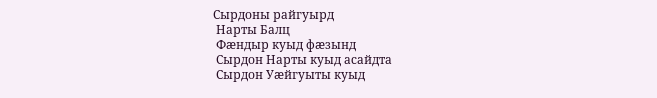Сырдоны райгуырд
 Нарты Балц
 Фæндыр куыд фæзынд
 Сырдон Нарты куыд асайдта
 Сырдон Уæйгуыты куыд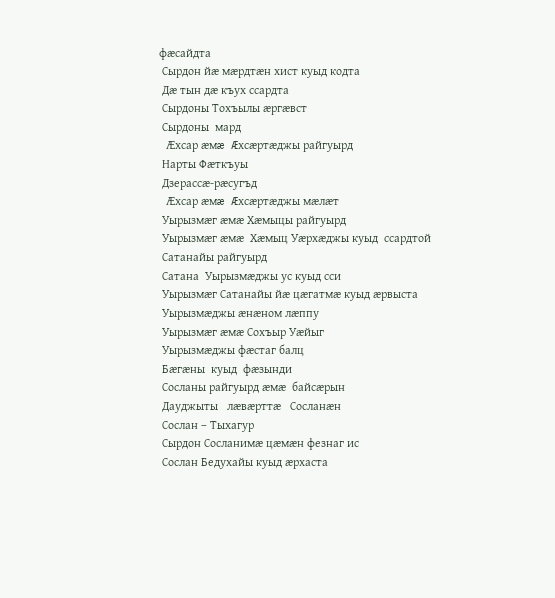фæсайдта
 Сырдон йæ мæрдтæн хист куыд кодта
 Дæ тын дæ къух ссардта
 Сырдоны Тохъылы æргæвст
 Сырдоны  мард
 Æхсар æмæ Æхсæртæджы райгуырд
 Нарты Фæткъуы
 Дзерассæ-рæсугъд
 Æхсар æмæ Æхсæртæджы мæлæт
 Уырызмæг æмæ Хæмыцы райгуырд
 Уырызмæг æмæ  Хæмыц Уæрхæджы куыд  ссардтой
 Сатанайы райгуырд
 Сатана  Уырызмæджы ус куыд сси
 Уырызмæг Сатанайы йæ цæгатмæ куыд æрвыста
 Уырызмæджы æнæном лæппу
 Уырызмæг æмæ Сохъыр Уæйыг
 Уырызмæджы фæстаг балц
 Бæгæны  куыд  фæзынди
 Сосланы райгуырд æмæ  байсæрын
 Дауджыты   лæвæрттæ   Сосланæн
 Сослан – Тыхагур
 Сырдон Сосланимæ цæмæн фезнаг ис
 Сослан Бедухайы куыд æрхаста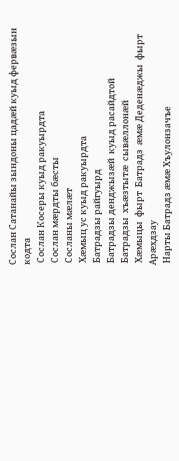Сослан Сатанайы зындоны цадæй куыд фервæзын кодта
 Сослан Косеры куыд ракуырдта
 Сослан мæрдты бæсты
 Сосланы мæлæт
 Хæмыц ус куыд ракуырдта
 Батрадзы райгуырд
 Батрадзы денджызæй  куыд расайдтой
 Батрадзы  хъæзтытæ  сывæллонæй
 Хæмыцы  фырт  Батрадз  æмæ Деденæджы  фырт  Арæхдзау
 Нарты Батрадз æмæ Хъулонзачъе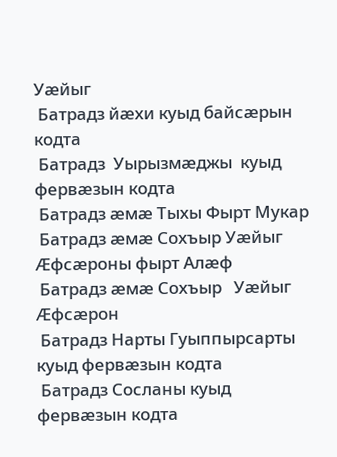Уæйыг
 Батрадз йæхи куыд байсæрын кодта
 Батрадз  Уырызмæджы  куыд фервæзын кодта
 Батрадз æмæ Тыхы Фырт Мукар
 Батрадз æмæ Сохъыр Уæйыг Æфсæроны фырт Алæф
 Батрадз æмæ Сохъыр   Уæйыг Æфсæрон
 Батрадз Нарты Гуыппырсарты куыд фервæзын кодта
 Батрадз Сосланы куыд фервæзын кодта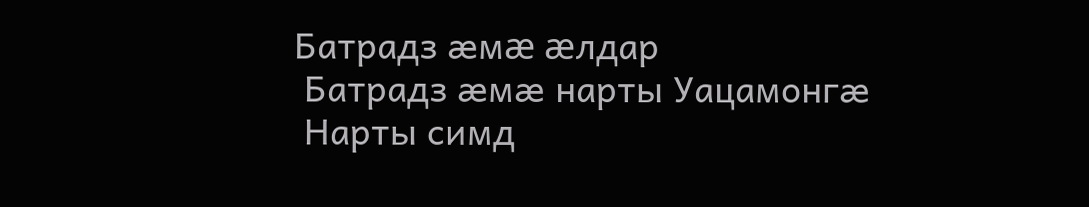Батрадз æмæ æлдар
 Батрадз æмæ нарты Уацамонгæ
 Нарты симд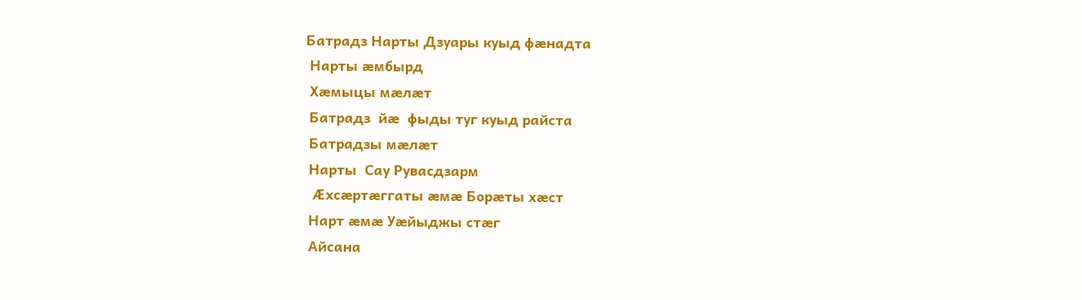Батрадз Нарты Дзуары куыд фæнадта
 Нарты æмбырд
 Хæмыцы мæлæт
 Батрадз  йæ  фыды туг куыд райста
 Батрадзы мæлæт
 Нарты  Сау Рувасдзарм
 Æхсæртæггаты æмæ Борæты хæст
 Нарт æмæ Уæйыджы стæг
 Айсана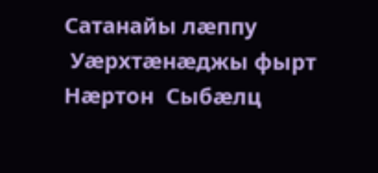Сатанайы лæппу
 Уæрхтæнæджы фырт  Нæртон  Сыбæлц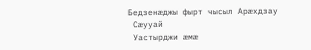Бедзенæджы фырт чысыл Арæхдзау
 Сæууай
 Уастырджи æмæ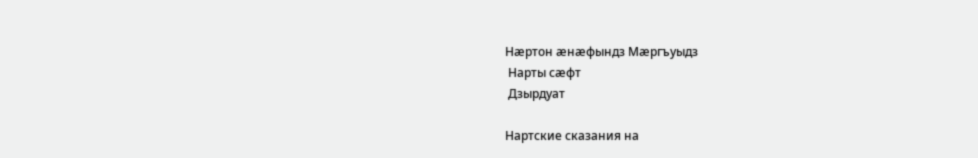Нæртон æнæфындз Мæргъуыдз
 Нарты сæфт
 Дзырдуат

Нартские сказания на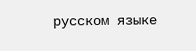русском языке